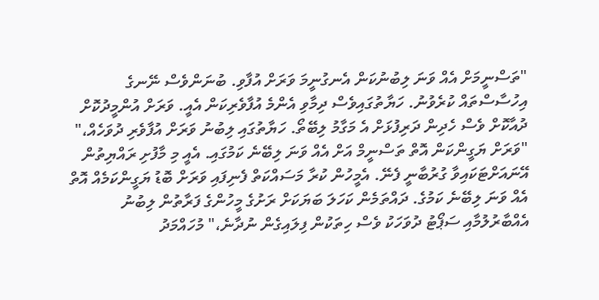"ތަސްނީމަށް އެއް ވަނަ ލިބުނުކަން އެނގުނީމަ ވަރަށް އުފާވި. ބުނަންވެސް ނޭނގެ އިހުސާސްތައް ކުރެވުނު. ހަޔާތުގައިވެސް ދިމާވި އެންމެ އުފާވެރިކަން އެއީ. ވަރަށް އުންމީދުކޮށް ދުއާކޮށް ވެސް ހެދިން ދަރިފުޅަށް އެ މަގާމު ލިބޭތޯ. ހަޔާތުގައި ލިބުނު ވަރަށް އުފާވެރި ދުވަހެއް،"
"ވަރަށް ޔަގީންކަން އޮތް ތަސްނީމް އަށް އެއް ވަނަ ލިބޭނެ ކަމުގައި. އެއީ މި މާފުށި ރައްޔިތުން އޭނައަށްޓަކައިވާ ގުރުބާނީ ފެނޭ. އެމީހުން ކުރާ މަސައްކަތް ފެނިފައި ވަރަށް ބޮޑު ޔަގީންކަމެއް އޮތް އެއް ވަނަ ލިބޭނެ ކަމުގެ. ދައްތަމެން ކަހަލަ ބަޔަކަށް ރަށުގެ މީހުންގެ ފަރާތުން ލިބުނު އެއްބާރުލުމާއި ސަޕޯޓު ދުވަހަކު ވެސް ހިތަކުން ފިލައިގެން ނުދާނެ،" މުހައްމަދު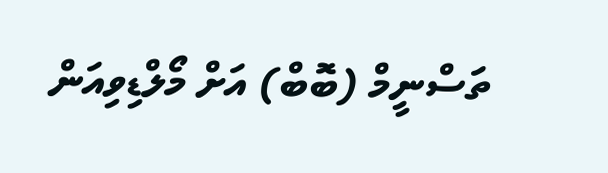ތަސްނީމް (ބޮބް) އަށް މޯލްޑިވިއަން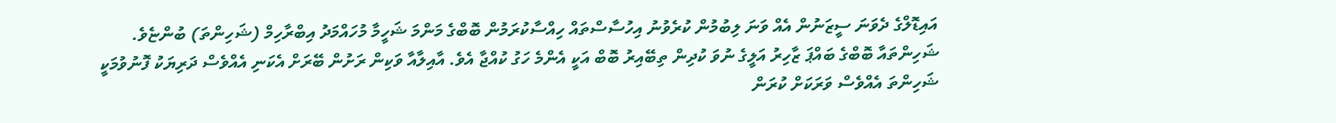އައިޑޮލްގެ ދެވަނަ ސީޒަނުން އެއް ވަނަ ލިބުމުން ކުރެވުނު އިހުސާސްތައް ހިއްސާކުރަމުން ބޮބްގެ މަންމަ ޝަހީމާ މުހައްމަދު އިބްރާހިމް (ޝަހިންތަ) ބުންޏެވެ.
ޝަހިންތައާ ބޮބްގެ ބައްޕަ ޒާހިރު އަލީގެ ނުވަ ކުދިން ތިބޭއިރު ބޮބް އަކީ އެންމެ ހަގު ކުއްޖާ އެވެ. އާއިލާއާ ވަކިން ރަށުން ބޭރަށް އެކަނި އެއްވެސް ދަރިޔަކު ފޮނުވުމަކީ ޝަހިންތަ އެއްވެސް ވަރަކަށް ކުރަން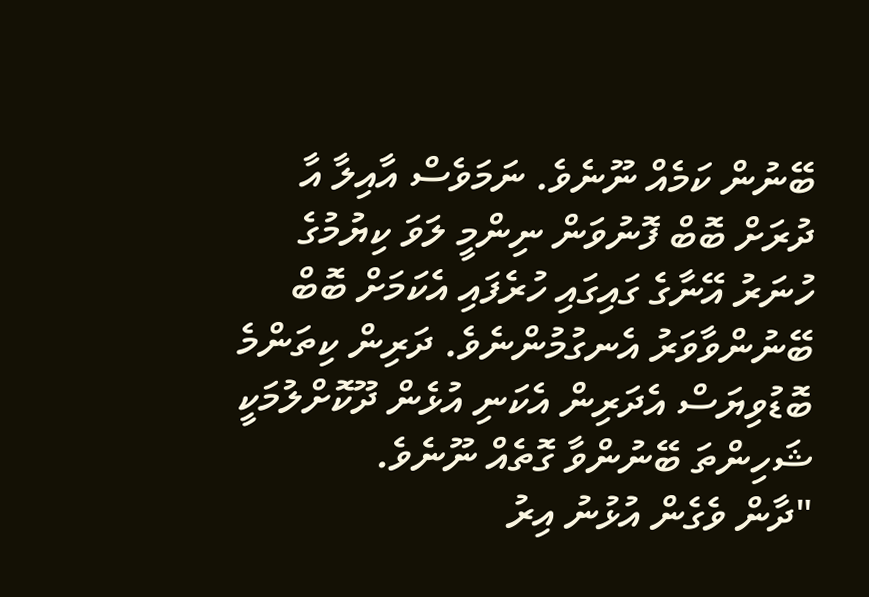ބޭނުން ކަމެއް ނޫނެވެ. ނަމަވެސް އާއިލާ އާ ދުރަށް ބޮބް ފޮނުވަން ނިންމީ ލަވަ ކިޔުމުގެ ހުނަރު އޭނާގެ ގައިގައި ހުރެފައި އެކަމަށް ބޮބް ބޭނުންވާވަރު އެނގުމުންނެވެ. ދަރިން ކިތަންމެ ބޮޑުވިޔަސް އެދަރިން އެކަނި އުޅެން ދޫކޮށްލުމަކީ ޝަހިންތަ ބޭނުންވާ ގޮތެއް ނޫނެވެ.
"ދާން ވެގެން އުޅުނު އިރު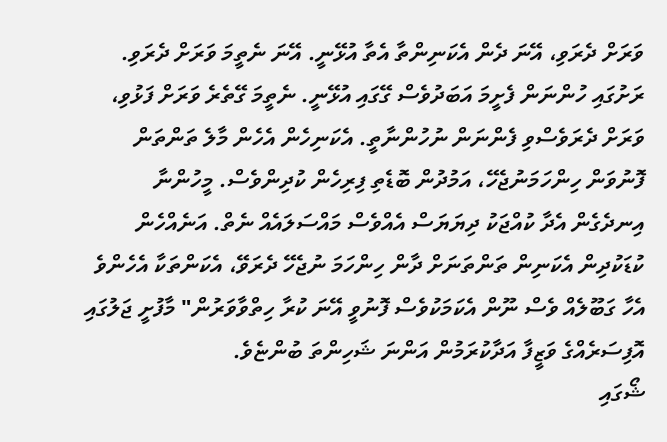ވަރަށް ދެރަވި، އޭނަ ދެން އެކަނިންތާ އެތާ އުޅޭނީ. އޭނަ ނެތީމަ ވަރަށް ދެރަވި. ރަށުގައި ހުންނަން ފެށީމަ އަބަދުވެސް ގޭގައި އުޅޭނީ. ނެތީމަ ގޭތެރެ ވަރަށް ފަޅުވި، ވަރަށް ދެރަވެސްވި ފެންނަން ނުހުންނާތީ. އެކަނިހެން އެހެން މާލެ ތަންތަން ފޮނުވަން ހިންހަމަނުޖެހޭ، އަމުދުން ބޮޑެތި ފިރިހެން ކުދިންވެސް. މީހުންނާ އިނދެގެން އެދާ ކުއްޖަކު ދިޔަޔަސް އެއްވެސް މައްސަލައެއް ނެތް. އަނެއްހެން ކުޑަކުދިން އެކަނިން ތަންތަނަށް ދާން ހިންހަމަ ނުޖެހޭ ދެރަވޭ، އެކަންތަކާ އެހެންވެ އެހާ ގަބޫލެއް ވެސް ނޫން އެކަމަކުވެސް ފޮނުވީ އޭނަ ކުރާ ހިތްވާވަރުން" މާފުށީ ޖަލުގައި އޮފިސަރެއްގެ ވަޒީފާ އަދާކުރަމުން އަންނަ ޝަހިންތަ ބުންޏެވެ.
ޝޯގައި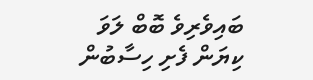ބައިވެރިވެ ބޮބް ލަވަ ކިޔަން ފެށި ހިސާބުން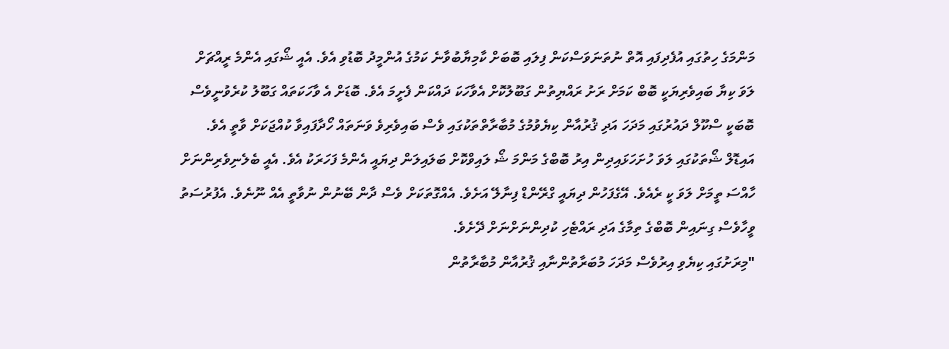މަންމަގެ ހިތުގައި އުފެދިފައި އޮތް ނުތަނަވަސްކަން ފިލައި ބޮބަށް ކާމިޔާބުވާނެ ކަމުގެ އުންމީދު ބޮޑުވި އެވެ. އެއީ ޝޯގައި އެންމެ ރީއްޗަށް ލަވަ ކިޔާ ބައިވެރިޔަކީ ބޮބް ކަމަށް ރަށު ރައްޔިތުން ގަބޫލުކޮށް އެވާހަކަ ދައްކަން ފެށީމަ އެވެ. ބޮޑަށް އެ ވާހަކަތައް ގަބޫލު ކުރެވުނީވެސް ބޮބަކީ ސްކޫލް ދައުރުގައި މަދަހަ އަދި ޤުރުއާން ކިޔެވުމުގެ މުބާރާތްތަކުގައި ވެސް ބައިވެރިވެ ވަނަތައް ހޯދާފައިވާ ކުއްޖަކަށް ވާތީ އެވެ.
އައިޑޮލް ޝޯތަކުގައި ލަވަ ހުށަހަޅައިދިން އިރު ބޮބްގެ މަންމަ ޝޯ ލައިވްކޮށް ބަލައިލަން ދިޔައީ އެންމެ ފަހަރަކު އެވެ. އެއީ ބެލެނިވެރިންނަށް ހާއްސަ ތީމަށް ލަވަ ކީ ރެއެވެ. އޭގެފަހުން ދިޔައީ ގްރޭންޑް ފިނާލޭ އަށެވެ. އެއްގޮތަކަށް ވެސް ދާން ބޭނުން ނުވާތީ އެއް ނޫނެވެ. އެފުރުސަތު ވީހާވެސް ގިނައިން ބޮބްގެ ތިމާގެ އަދި ރައްޓެހި ކުދިންނަށްނަށް ދޭށެވެ.
"މިރަށުގައި ކިޔެވި އިރުވެސް މަދަހަ މުބަރާތުންނާއި ޤުރުއާން މުބާރާތުން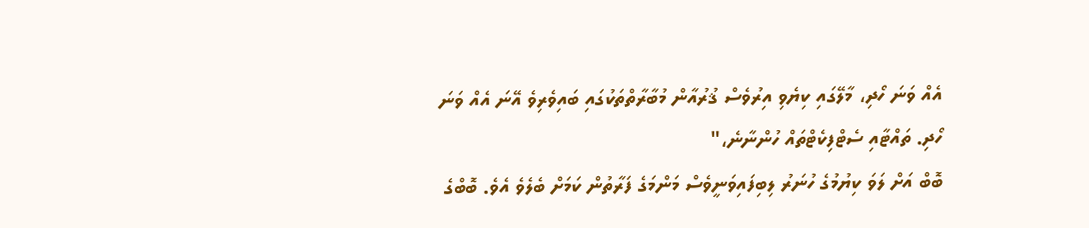އެއް ވަނަ ހޯދި، މާލޭގައި ކިޔެވި އިރުވެސް ޤުރުއާން މުބާރާތްތަކުގައި ބައިވެރިވެ އޭނަ އެއް ވަނަ ހޯދި. ތައްޓާއި ސެޓްފިކެޓްތައް ހުންނާނެ،"
ބޮބް އަށް ލަވަ ކިޔުމުގެ ހުނަރު ލިބިފައިވަނީވެސް މަންމަގެ ފަރާތުން ކަމަށް ބެލެވެ އެވެ. ބޮބްގެ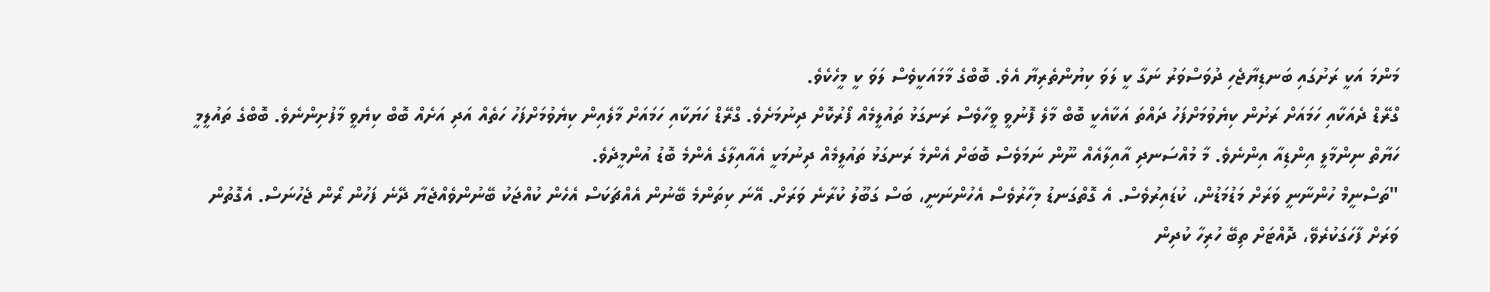މަންމަ އަކީ ރަށުގައި ބަނޑިޔާޖެހި ދުވަސްވަރު ނަގާ ކީ ލަވަ ކިޔުންތެރިޔާ އެވެ. ބޮބްގެ މާމައަކީވެސް ލަވަ ކީ މީހެކެވެ.
ގްރޭޑް ދެއަކާއި ހަމައަށް ރަށުން ކިޔެވުމަށްފަހު ދައްތަ އަކާއެކީ ބޮބް މާލެ ފޮނުވީ ވީހާވެސް ރަނގަޅު ތައުލީމެއް ފޯރުކޮށް ދިނުމަށެވެ. ގްރޭޑް ހަޔަކާއި ހަމައަށް މާލެއިން ކިޔެވުމަށްފަހު ހަތެއް އަދި އަށެއް ބޮބް ކިޔެވީ މާފުށިންނެވެ. ބޮބްގެ ތައުލީމީ ހަޔާތް ނިންމާލީ އިންޑިއާ އިންނެވެ. މާ މުއްސަނދި އާއިލާއެއް ނޫން ނަމަވެސް ބޮބަށް އެންމެ ރަނގަޅު ތައުލީމެއް ދިނުމަކީ އެއާއިލާގެ އެންމެ ބޮޑު އުންމީދެވެ.
"ތަސްނީމް ހުންނާނީ ވަރަށް މަޑުމަޑުން، ކުޑައިރުވެސް. އެ ގޮތްގަނޑު މިހާރުވެސް އެހުންނަނީ، ބަސް ގަބޫލު ކުރާނެ ވަރަށް. އޭނަ ކިތަންމެ ބޭނުން އެއްޗަކަސް އެހެން ކުއްޖަކު ބޭނުންވެއްޖެޔާ ދޭނެ ފަހުން ރޯން ޖެހުނަސް. އެގޮތުން ވަރަށް ފާހަގަކުރެވޭ، ދޮއްޓަށް ތިބޭ ހުރިހާ ކުދިން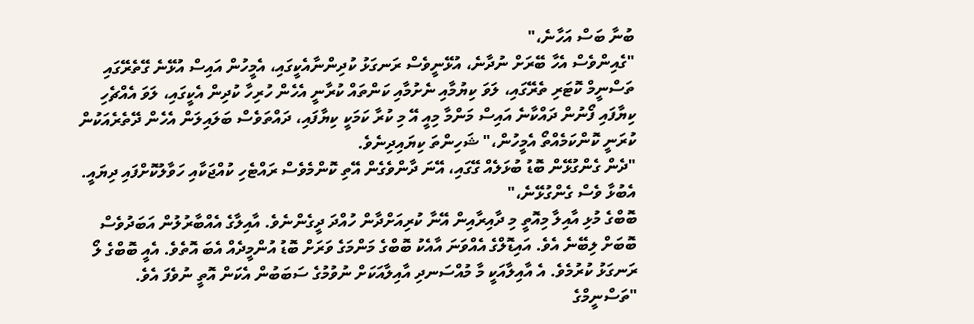ބުނާ ބަސް އަހާނެ،"
"ގެއިންވެސް އެހާ ބޭރަށް ނުދާނެ، އުޅޭނީވެސް ރަނގަޅު ކުދިންނާއެކީގައި، އެމީހުން އައިސް އުޅޭނެ ގޭތެރޭގައި ތަސްނީމް ކޮޓަރި ތެރޭގައި، ލަވަ ކިޔުމާއި ނެށުމާއި ކަންތައް ކުރާނީ އެހެން ހުރިހާ ކުދިން އެކީގައި، ލަވަ އެއްޗެހި ކިޔާފައި ފޯނުން ދައްކާނެ އައިސް މަންމާ މިއީ އޭ މި ކުރާ ކަމަކީ ކިޔާފައި، ދައްތަވެސް ބަލައިލަން އެހެން ދޭތެރެއަކުން ކުރަނީ ކޮންކަމެއްތޯ އެމީހުން،" ޝަހިންތަ ކިޔައިދިނެވެ.
"ދެން ގެންގުޅޭން ބޮޑު ބުޅަލެއް ގޭގައި، އޭނަ ދާންވެގެން އޭތި ކޮންމެވެސް ރައްޓެހި ކުއްޖަކާއި ހަވާލުކޮށްފައި ދިޔައީ. އެބުޅާ ވެސް ގެންގުޅޭނެ،"
ބޮބްގެ މުޅި އާއިލާ މިއޮތީ މި ދާއިރާއިން އޭނާ ކުރިއަށްދާން ހުއްދަ ދީގެންނެވެ. އާއިލާގެ އެއްބާރުލުން އަބަދުވެސް ބޮބަށް ލިބޭނެ އެވެ. އައިޑޮލްގެ އެއްވަނަ އާއެކު ބޮބްގެ މަންމަގެ ވަރަށް ބޮޑު އުންމީދެއް އެބަ އޮތެވެ. އެއީ ބޮބްގެ ލޯ ރަނގަޅު ކުރުމެވެ. އެ އާއިލާއަކީ މާ މުއްސަނދި އާއިލާއަކަށް ނުވުމުގެ ސަބަބުން އެކަން އޮތީ ނުވެފަ އެވެ.
"ތަސްނީމްގެ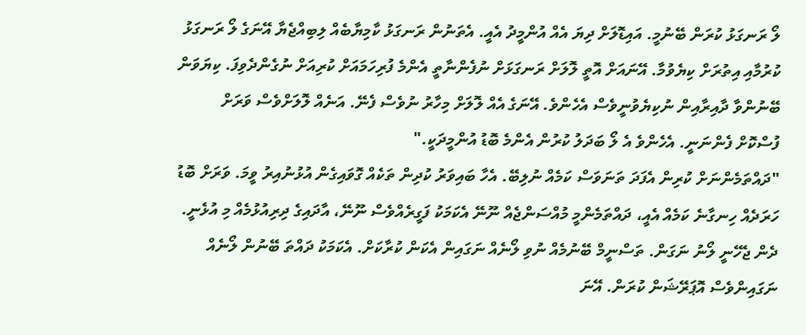ލޯ ރަނގަޅު ކުރަން ބޭނުމީ. އައިޑޮލަށް ދިޔަ އެއް އުންމީދު އެއީ. އެތަނުން ރަނގަޅު ކާމިޔާބެއް ލިބިއްޖެޔާ އޭނަގެ ލޯ ރަނގަޅު ކުރުމާއި އިތުރަށް ކިޔެވުމާ. އޭނައަށް އޮތީ ލޮލަށް ރަނގަޅަށް ނުފެންނާތީ އެންމެ ފުރިހަމައަށް ކުރިއަށް ނުގެންދެވިފަ. ކިޔަވަން ބޭނުންވާ ދާއިރާއިން ނުކިޔެވުނީވެސް އެހެންވެ. އޭނަގެ އެއް ލޮލަށް މިހާރު ނުވެސް ފެނޭ. އަނެއް ލޮލަށްވެސް ވަރަށް ފުސްކޮށް ފެންނަނީ. އެހެންވެ އެ ލޯ ބަދަލު ކުރުން އެންމެ ބޮޑު އުންމީދަކީ."
"ދައްތަމެންނަށް ކުރިން އެފަދަ ތަނަވަސް ކަމެއް ނުލިބޭ. އެހާ ބައިވަރު ކުދިން ތަކެއް ގޮވައިގެން އުޅުނުއިރު ވީމަ. ވަރަށް ބޮޑު ހަރަދެއް ހިނގާނެ ކަމެއް އެއީ، ދައްތަމެންމީ މުއްސަންޖެއް ނޫނޭ އެކަމަކު ފަގީރެއްވެސް ނޫނޭ، އާދައިގެ ދިރިއުޅުމެއް މި އުޅެނީ. ދެން ޖެހޭނީ ލޯނު ނަގަން. ތަސްނީމް ބޭނުމެއް ނުވި ލޯނެއް ނަގައިން އެކަން ކުރާކަށް. އެކަމަކު ދައްތަ ބޭނުން ލޯނެއް ނަގައިންވެސް އޮޕަރޭޝަން ކުރަން. އޭނަ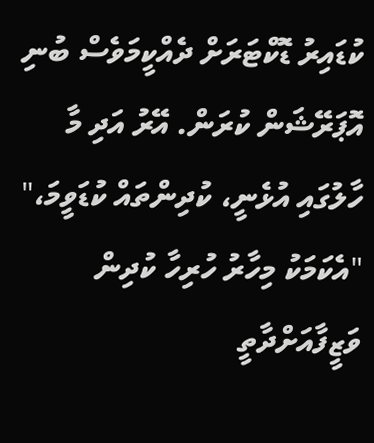ކުޑައިރު ޑޮކްޓަރަށް ދެއްކީމަވެސް ބުނި އޮޕަރޭޝަން ކުރަން. އޭރު އަދި މާ ހާލުގައި އުޅެނީ، ކުދިންތައް ކުޑަވީމަ،"
"އެކަމަކު މިހާރު ހުރިހާ ކުދިން ވަޒީފާއަށްދާތީ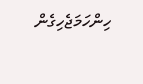ހިންހަމަޖެހިގެން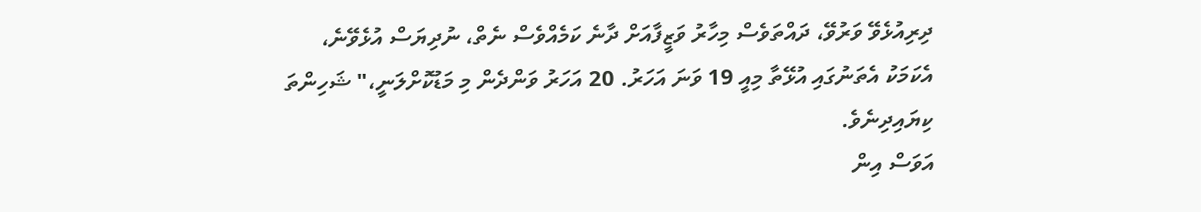ދިރިއުޅެވޭ ވަރުވޭ، ދައްތަވެސް މިހާރު ވަޒީފާއަށް ދާނެ ކަމެއްވެސް ނެތް، ނުދިޔަސް އުޅެވޭނެ، އެކަމަކު އެތަނުގައި އުޅޭތާ މިއީ 19 ވަނަ އަހަރު. 20 އަހަރު ވަންދެން މި މަޑުކޮށްލަނީ،" ޝަހިންތަ ކިޔައިދިނެވެ.
އަވަސް އިން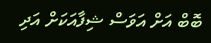ބޮބް އަށް އަވަސް ޝިފާއަކަށް އަދި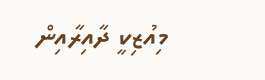މިއުޒިކީ ދާއިރާއިން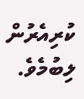ކުރިއެރުން ލިބުމެވެ.